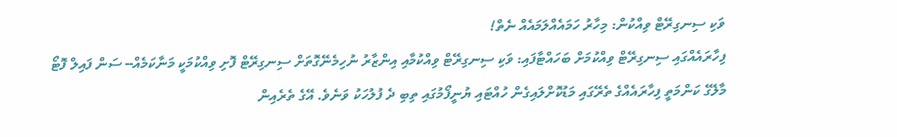ވަކި ސިނގިރޭޓް ވިއްކުން: މިހާރު ހަމައެއްލަމައެއް ނެތް!
ފިހާރައެއްގައި ސިނގިރޭޓް ވިއްކުމަށް ބަހައްޓާފައި: ވަކި ސިނގިރޭޓް ވިއްކުމާއި އިންޒާރު ނުހިމެނޭގޮތަށް ސިނގިރޭޓް ފޮށި ވިއްކުމަކީ މަނާކަމެއް-- ސަން ފައިލް ފޮޓޯ
މާލޭގެ ކަންމަތީ ފިހާރައެއްގެ ތެރޭގައި މަޑުކޮށްލައިގެން ހުއްޓައި ޔުނީފޯމުގައި ތިބި ދެ ފުލުހަކު ވަނެވެ. އޭގެ ތެރެއިން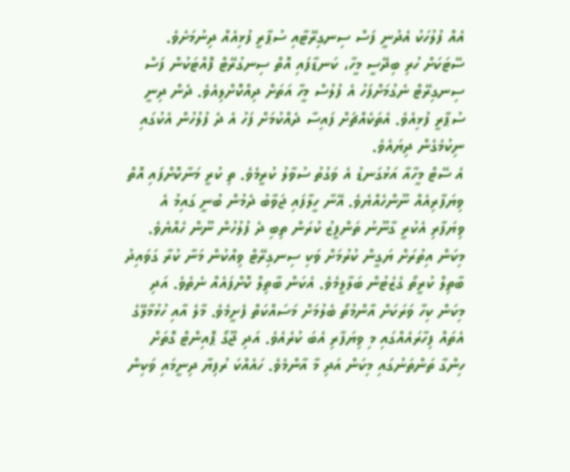އެއް ފުލުހަކު އެދުނީ ފަސް ސިނގިރޭޓާއި ސުޕާރީ ފުޅިއެއް ދިނުމަށެވެ. ސޭޓަކަށް ހުރި ބިދޭސީ މީހާ، ކަނޑާފައި އޮތް ސިނގުރޭޓް ފޮއްޓަކުން ފަސް ސިނގިރޭޓް ނެގުމަށްފަހު އެ ފުލުސް މީހާ އަތަށް ދިއްކޮށްލިއެވެ. ދެން ދިނީ ސުޕާރީ ފުޅިއެވެ. އެތަކެއްޗަށް ފައިސާ ދެއްކުމަށް ފަހު އެ ދެ ފުލުހުން އެކުގައި ނިކުމެގެން ދިޔައެވެ.
އެ ސޭޓް މީހާއާ އަޅުގަނޑު އެ ވަގުތު ސުވާލު ކުރީމެވެ. ތި ކުރީ މަނާކޮށްފައި އޮތް ވިޔަފާރިއެއް ނޫންހެއްޔެވެ. އޭނާ ހީލާފައި ޖަވާބު ދެމުން ބުނީ ގައިމު އެ ވިޔަފާރި އެކުރީ ގާނޫނު ތަންފީޒު ކުރަން ތިބި ދެ ފުލުހުން ނޫން ހެއްޔެވެ.
މިކަން އިތުރަށް ޔަގީން ކުރުމަށް ވަކި ސިނގިރޭޓް ވިއްކުން މަނާ ކުރާ ގަވައިދު ބާތިލް ކުރީތޯ ގެޒެޓުން ބަލާލީމެވެ. އެކަން ބާތިލް ކޮށްފައެއް ނެތެވެ. އަދި މިކަން ކިހާ ވަރަކަށް އާންމުތޯ ބެލުމަށް މަސައްކަތް ފެށީމެވެ. މާލެ އާއި ހުޅުމާލޭގެ އެތައް ފިހާރައެއްގައި މި ވިޔަފާރި އެބަ ކުރެއެވެ. އަދި ޖޫގޯ ޕޮއިންޓް ގޮތަށް ހިންގާ ތަންތަނުގައި މިކަން އަދި މާ އާންމެވެ. ހައެއްކަ ރުފިޔާ ދިނީމައި ވަކިން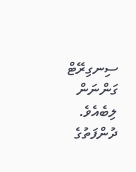ސިނގިރޭޓް ގަންނަން ލިބެއެވެ.
ދުންފަތުގެ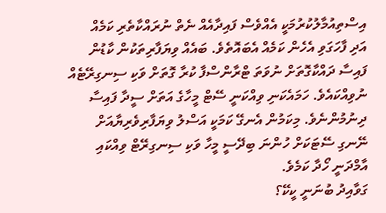އިސްތިއުމާލުކުރުމަކީ އެއްވެސް ފައިދާއެއް ނެތް ނުރައްކާތެރި ކަމެއް
އަދި ފާހަގަވި އެހެން ކަމެއް އެބައޮތެވެ. ބައެއް ވިޔަފާރިތަކުން ކާޑުން ފައިސާ ދައްކާގޮތަށް ނުވަތަ ޓްރާންސްފާ ކުރާ ގޮތަށް ވަކި ސިނގިރޭޓެއް ނުވިއްކައެވެ. ހަމައެކަނި ވިއްކަނީ ސޭޓް މީހާގެ އަތަށް ސީދާ ފައިސާ ދިނުމުންނެވެ. މިކަމުން އެނގޭ ކަމަކީ އަސްލު ވިޔަފާރިވެރިޔާއަށް ނޭނގި ސޭޓަކަށް ހުންނަ ބިދޭސީ މީހާ ވަކި ސިނގިރޭޓް ވިއްކައި އާމްދަނީ ހޯދާ ކަމެވެ.
ގަވާއިދު ބުނަނީ ކީކޭ؟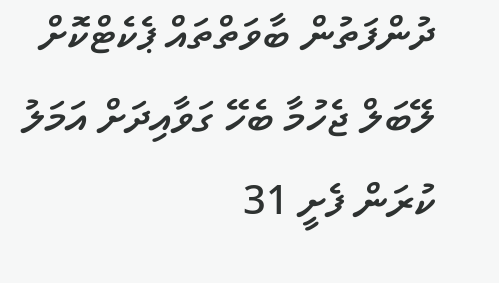ދުންފަތުން ބާވަތްތައް ޕެކެޓްކޮށް ލޭބަލް ޖެހުމާ ބެހޭ ގަވާއިދަށް އަމަލު ކުރަން ފެށީ 31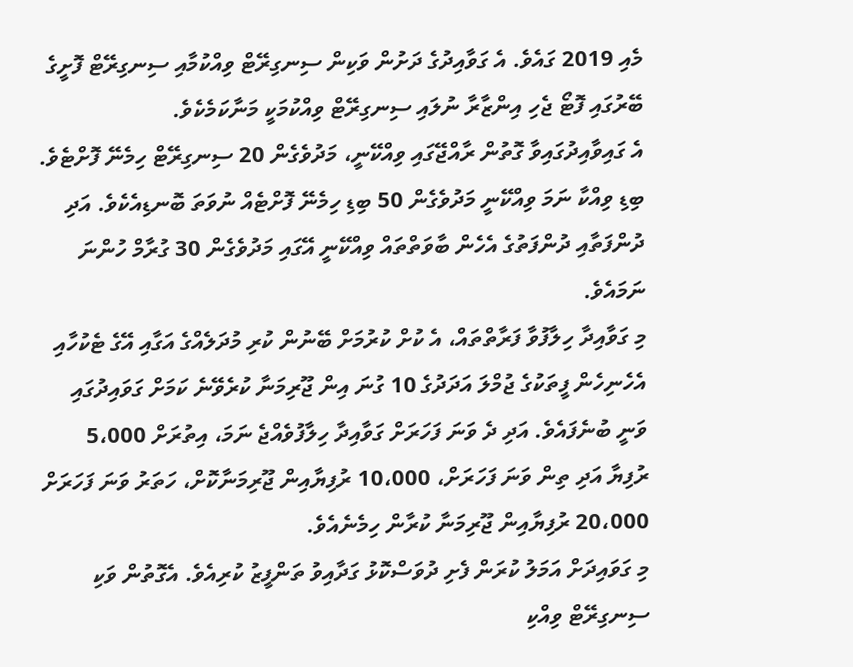މެއި 2019 ގައެވެ. އެ ގަވާއިދުގެ ދަށުން ވަކިން ސިނގިރޭޓް ވިއްކުމާއި ސިނގިރޭޓް ފޮށީގެ ބޭރުގައި ފޮޓޯ ޖެހި އިންޒާރާ ނުލައި ސިނގިރޭޓް ވިއްކުމަކީ މަނާކަމެކެވެ.
އެ ގައިވާއިދުގައިވާ ގޮތުން ރާއްޖޭގައި ވިއްކޭނީ، މަދުވެގެން 20 ސިނގިރޭޓް ހިމެނޭ ފޮށްޓެވެ. ބިޑި ވިއްކާ ނަމަ ވިއްކޭނީ މަދުވެގެން 50 ބިޑި ހިމެނޭ ފޮށްޓެއް ނުވަތަ ބޮނޑިއެކެވެ. އަދި ދުންފަތާއި ދުންފަތުގެ އެހެން ބާވަތްތައް ވިއްކޭނީ އޭގައި މަދުވެގެން 30 ގުރާމް ހުންނަ ނަމައެވެ.
މި ގަވާއިދާ ހިލާފުވާ ފަރާތްތައް، އެ ކުށް ކުރުމަށް ބޭނުން ކުރި މުދަލެއްގެ އަގާއި އޭގެ ޓެކުހާއި އެހެނިހެން ފީތަކުގެ ޖުމްލަ އަދަދުގެ 10 ގުނަ އިން ޖޫރިމަނާ ކުރެވޭނެ ކަމަށް ގަވައިދުގައި ވަނީ ބުނެފައެވެ. އަދި ދެ ވަނަ ފަހަރަށް ގަވާއިދާ ހިލާފުވެއްޖެ ނަމަ، އިތުރަށް 5،000 ރުފިޔާ އަދި ތިން ވަނަ ފަހަރަށް، 10،000 ރުފިޔާއިން ޖޫރިމަނާކޮށް، ހަތަރު ވަނަ ފަހަރަށް 20،000 ރުފިޔާއިން ޖޫރިމަނާ ކުރާން ހިމެނެއެވެ.
މި ގަވައިދަށް އަމަލު ކުރަން ފެށި ދުވަސްކޮޅު ގަދާއިވު ތަންފީޒު ކުރިއެވެ. އެގޮތުން ވަކި ސިނގިރޭޓް ވިއްކި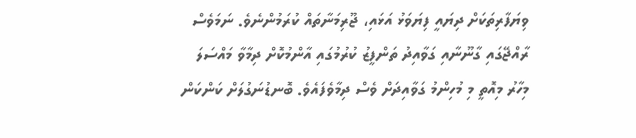ވިޔަފާރިތަކަށް ދިޔައީ ފިޔަވަޅު އަޅައި، ޖޫރިމަނާތައް ކުރަމުންނެވެ. ނަމަވެސް ރާއްޖޭގައި ގާނޫނާއި ގަވާއިދު ތަންފީޒު ކުރުމުގައި އާންމުކޮށް ދިމާވާ މައްސަލަ މިހާރު މިއޮތީ މި މުހިންމު ގަވާއިދަށް ވެސް ދިމާވެފައެވެ. ބޮނޑުނަގުލަށް ކަންކަން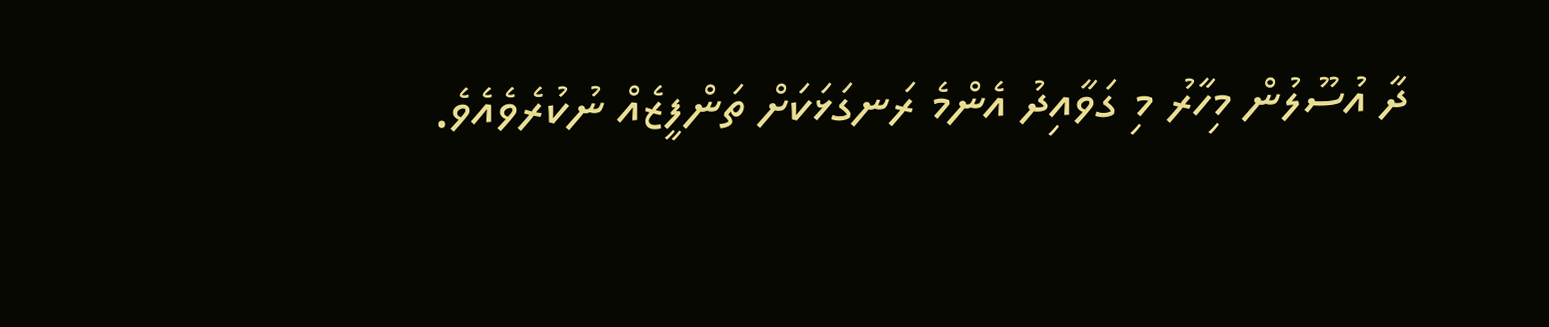ދާ އުސޫލުން މިހާރު މި ގަވާއިދު އެންމެ ރަނގަޅަކަށް ތަންފީޒެއް ނުކުރެވެއެވެ.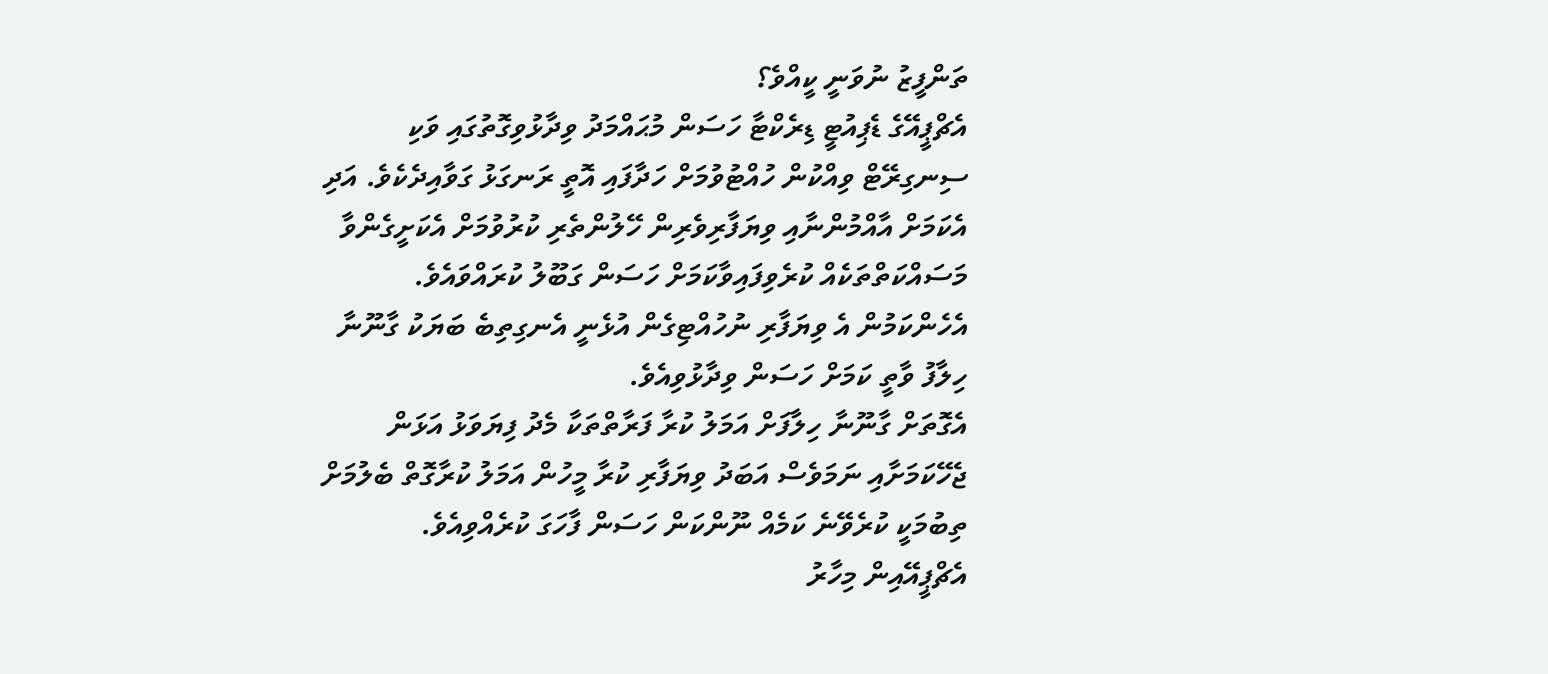ތަންފީޒު ނުވަނީ ކީއްވެ؟
އެޗްޕީއޭގެ ޑެޕިއުޓީ ޑިރެކްޓާ ހަސަން މުޙައްމަދު ވިދާޅުވިގޮތުގައި ވަކި ސިނގިރޭޓް ވިއްކުން ހުއްޓުވުމަށް ހަދާފައި އޮތީ ރަނގަޅު ގަވާއިދެކެވެ. އަދި އެކަމަށް އާއްމުންނާއި ވިޔަފާރިވެރިން ހޭލުންތެރި ކުރުވުމަށް އެކަށީގެންވާ މަސައްކަތްތަކެއް ކުރެވިފައިވާކަމަށް ހަސަން ގަބޫލު ކުރައްވައެވެ. އެހެންކަމުން އެ ވިޔަފާރި ނުހުއްޓިގެން އުޅެނީ އެނގިތިބެ ބަޔަކު ގާނޫނާ ހިލާފު ވާތީ ކަމަށް ހަސަން ވިދާޅުވިއެވެ.
އެގޮތަށް ގާނޫނާ ހިލާފަށް އަމަލު ކުރާ ފަރާތްތަކާ މެދު ފިޔަވަޅު އަޅަން ޖެހޭކަމަށާއި ނަމަވެސް އަބަދު ވިޔަފާރި ކުރާ މީހުން އަމަލު ކުރާގޮތް ބެލުމަށް ތިބުމަކީ ކުރެވޭނެ ކަމެއް ނޫންކަން ހަސަން ފާހަގަ ކުރެއްވިއެވެ. އެޗްޕީއޭއިން މިހާރު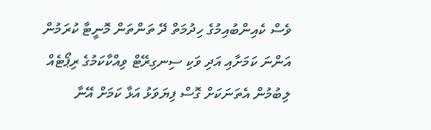ވެސް ކެއިންބުއިމުގެ ހިދުމަތް ދޭ ތަންތަން މޮނީޓާ ކުރަމުން އަންނަ ކަމަށާއި އަދި ވަކި ސިނގިރޭޓް ވިއްކާކަމުގެ ރިޕޯޓެއް ލިބުމުން އެތަނަކަށް ގޮސް ފިޔަވަޅު އަޅާ ކަމަށް އޭނާ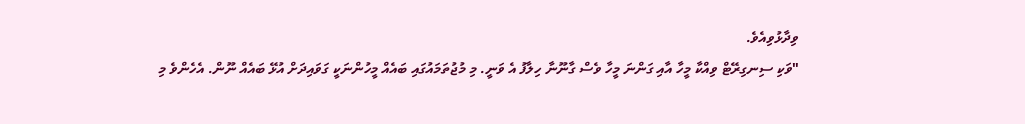ވިދާޅުވިއެވެ.
"ވަކި ސިނގިރޭޓް ވިއްކާ މީހާ އާއި ގަންނަ މީހާ ވެސް ގާނޫނާ ހިލާފު އެ ވަނީ. މި މުޖުތަމައުގައި ބައެއް މީހުންނަކީ ގަވައިދަށް އުޅޭ ބައެއް ނޫން. އެހެންވެ މި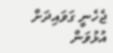ޖެހެނީ ގަވައިދަށް އުޅުވަން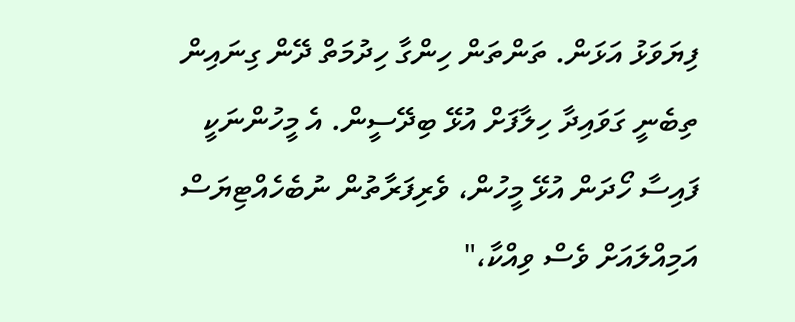ފިޔަވަޅު އަޅަން. ތަންތަން ހިންގާ ހިދުމަތް ދޭން ގިނައިން ތިބެނީ ގަވައިދާ ހިލާފަށް އުޅޭ ބިދޭސީން. އެ މީހުންނަކީ ފައިސާ ހޯދަން އުޅޭ މީހުން، ވެރިފަރާތުން ނުބެހެއްޓިޔަސް އަމިއްލައަށް ވެސް ވިއްކާ،"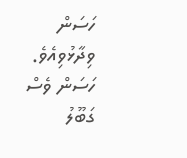ހަސަން ވިދާޅުވިއެވެ.
ހަސަން ވެސް ގަބޫލު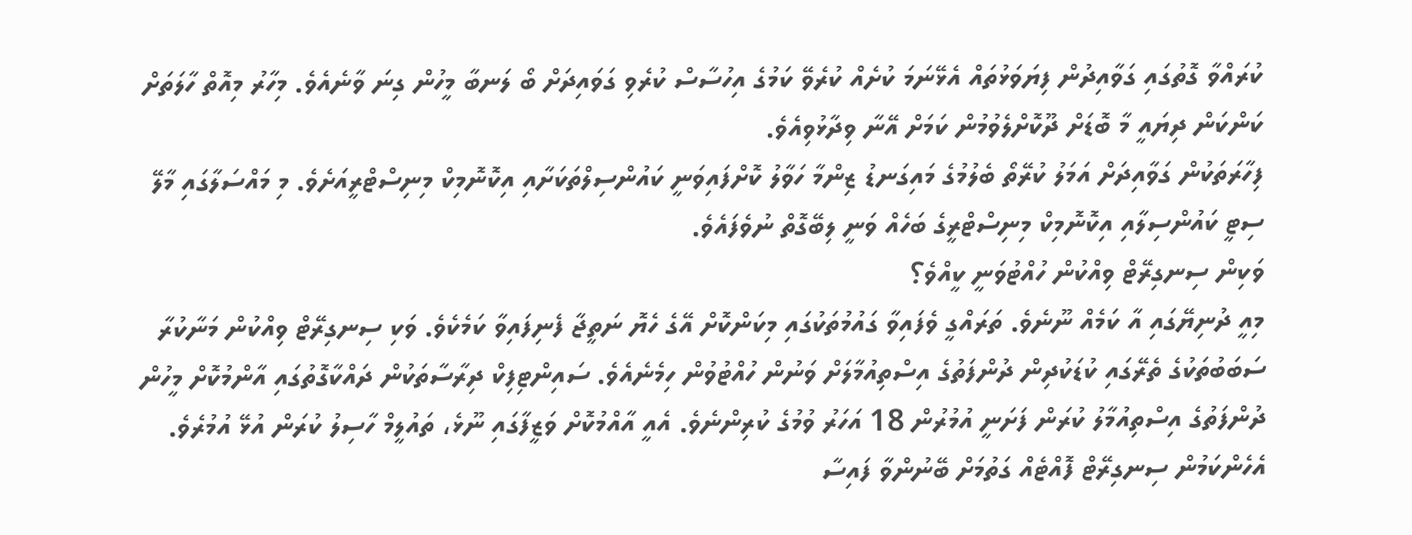ކުރައްވާ ގޮތުގައި ގަވާއިދުން ފިޔަވަޅުތައް އެޅޭނަމަ ކުށެއް ކުރެވޭ ކަމުގެ އިހުސާސް ކުރެވި ގަވައިދަށް ބޯ ލަނބާ މީހުން ގިނަ ވާނެއެވެ. މިހާރު މިއޮތް ހާލަތަށް ކަންކަން ދިޔައީ މާ ބޮޑަށް ދޫކޮށްލެވުމުން ކަމަށް އޭނާ ވިދާޅުވިއެވެ.
ފިހާރަތަކުން ގަވާއިދަށް އަމަލު ކުރޭތޯ ބެލުމުގެ މައިގަނޑު ޒިންމާ ހަވާލު ކޮށްފައިވަނީ ކައުންސިލްތަކަށާއި އިކޮނޮމިކް މިނިސްޓްރީއަށެވެ. މި މައްސަލާގައި މާލޭ ސިޓީ ކައުންސިލާއި އިކޮނޮމިކް މިނިސްޓްރީގެ ބަހެއް ވަނީ ލިބޭގޮތް ނުވެފައެވެ.
ވަކިން ސިނގިރޭޓް ވިއްކުން ހުއްޓުވަނީ ކީއްވެ؟
މިއީ ދުނިޔޭގައި އާ ކަމެއް ނޫނެވެ. ތަރައްގީ ވެފައިވާ ގައުމުތަކުގައި މިކަންކޮށް އޭގެ ހެޔޮ ނަތީޖާ ފެނިފައިވާ ކަމެކެވެ. ވަކި ސިނގިރޭޓް ވިއްކުން މަނާކުރާ ސަބަބުތަކުގެ ތެރޭގައި ކުޑަކުދިން ދުންފަތުގެ އިސްތިއުމާލަށް ވަނުން ހުއްޓުވުން ހިމެނެއެވެ. ސައިންޓިފިކް ދިރާސާތަކުން ދައްކާގޮތުގައި އާންމުކޮށް މީހުން ދުންފަތުގެ އިސްތިއުމާލު ކުރަން ފަށަނީ އުމުރުން 18 އަހަރު ވުމުގެ ކުރިންނެވެ. އެއީ އާއްމުކޮށް ވަޒީފާގައި ނޫޅެ، ތައުލީމް ހާސިލު ކުރަން އުޅޭ އުމުރެވެ. އެހެންކަމުން ސިނގިރޭޓް ފޮއްޓެއް ގަތުމަށް ބޭނުންވާ ފައިސާ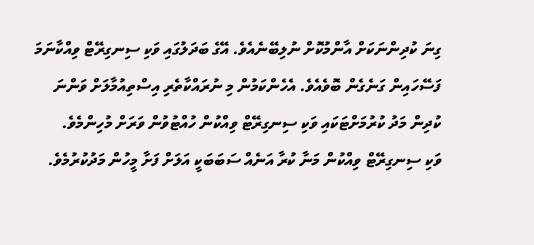ގިނަ ކުދިންނަކަށް އާންމުކޮށް ނުލިބޭނެއެވެ. އޭގެ ބަދަލުގައި ވަކި ސިނގިރޭޓް ވިއްކާނަމަ ފަސޭހައިން ގަނެގެން ބޮވެއެވެ. އެހެންކަމުން މި ނުރައްކާތެރި އިސްތިއުމާލަށް ވަންނަ ކުދިން މަދު ކުރުމަށްޓަކައި ވަކި ސިނގިރޭޓް ވިއްކުން ހުއްޓުވުން ވަރަށް މުހިންމެވެ.
ވަކި ސިނގިރޭޓް ވިއްކުން މަނާ ކުރާ އަނެއް ސަބަބަކީ އަލަށް ފަށާ މީހުން މަދުކުރުމެވެ.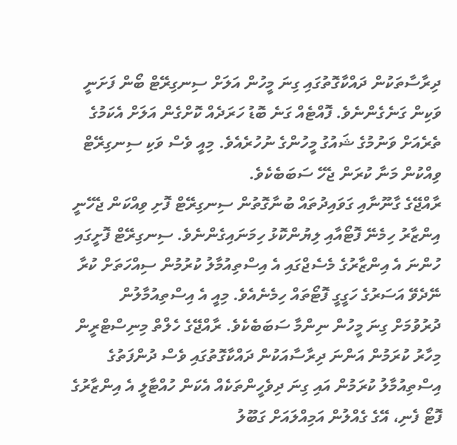ދިރާސާތަކުން ދައްކާގޮތުގައި ގިނަ މީހުން އަލަށް ސިނގިރޭޓް ބޯން ފަށަނީ ވަކިން ގަނެގެންނެވެ. ފޮއްޓެއް ގަނެ ބޮޑު ހަރަދެއް ކޮށްގެން އަލަށް އެކަމުގެ ތެރެއަށް ވަނުމުގެ ޝައުގު މީހުންގެ ނުހުރެއެވެ. މިއީ ވެސް ވަކި ސިނގިރޭޓް ވިއްކުން މަނާ ކުރަން ޖެހޭ ސަބަބެކެވެ.
ރާއްޖޭގެ ގާނޫނާއި ގަވައިދުތައް ބުނާގޮތުން ސިނގިރޭޓް ފޮށި ވިއްކަން ޖެހޭނީ އިންޒާރު ހިމެނޭ ފޮޓޯއާއި ލިޔުންކޮޅު ހިމަނައިގެންނެވެ. ސިނގިރޭޓް ފޮށީގައި ހުންނަ އެ އިންޒާރުގެ މެސެޖްގައި އެ އިސްތިއުމާލު ކުރުމުން ސިއްހަތަށް ކުރާ ނޭދެވޭ އަސަރުގެ ހަގީގީ ފޮޓޯތައް ހިމެނެއެވެ. މިއީ އެ އިސްތިއުމާލުން ދުރުވުމަށް ގިނަ މީހުން ނިންމާ ސަބަބެކެވެ. ރާއްޖޭގެ ހެލްތް މިނިސްޓްރީން މިހާރު ކުރަމުން އަންނަ ދިރާސާއަކުން ދައްކާގޮތުގައި ވެސް ދުންފަތުގެ އިސްތިއުމާލު ކުރަމުން އައި ގިނަ ދިވެހީންތަކެއް އެކަން ހުއްޓާލީ އެ އިންޒާރުގެ ފޮޓޯ ފެނި، އޭގެ ގެއްލުން އަމިއްލައަށް ގަބޫލު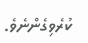ކުރެވިގެންނެވެ.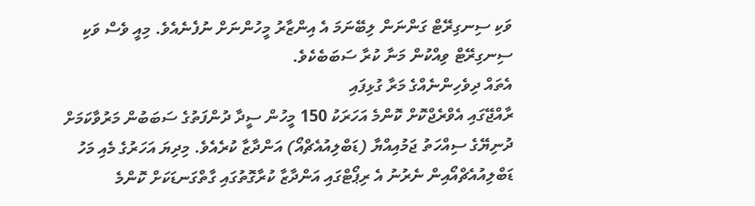ވަކި ސިނގިރޭޓް ގަންނަން ލިބޭނަމަ އެ އިންޒާރު މީހުންނަށް ނުފެނެއެވެ. މިއީ ވެސް ވަކި ސިނގިރޭޓް ވިއްކުން މަނާ ކުރާ ސަބަބެކެވެ.
އެތައް ދިވެހިންނެއްގެ މަރާ ގުޅިފައި
ރާއްޖޭގައި އެވްރެޖްކޮށް ކޮންމެ އަހަރަކު 150 މީހުން ސީދާ ދުންފަތުގެ ސަބަބުން މަރުވާކަމަށް ދުނިޔޭގެ ސިއްހަތު ޖަމުއިއްޔާ (ޑަބްލިއުއެޗްއޯ) އަންދާޒާ ކުރެއެވެ. މިދިޔަ އަހަރުގެ މެއި މަހު ޑަބްލިއުއެޗްއޯއިން ނެރުނު އެ ރިޕޯޓްގައި އަންދާޒާ ކުރާގޮތުގައި ގާތްގަނޑަކަށް ކޮންމެ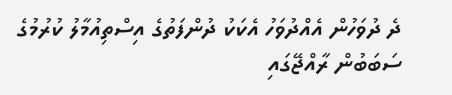ދެ ދުވަހުން އެއްދުވަހު އެކަކު ދުންފަތުގެ އިސްތިއުމާލު ކުރުމުގެ ސަބަބުން ރާއްޖޭގައި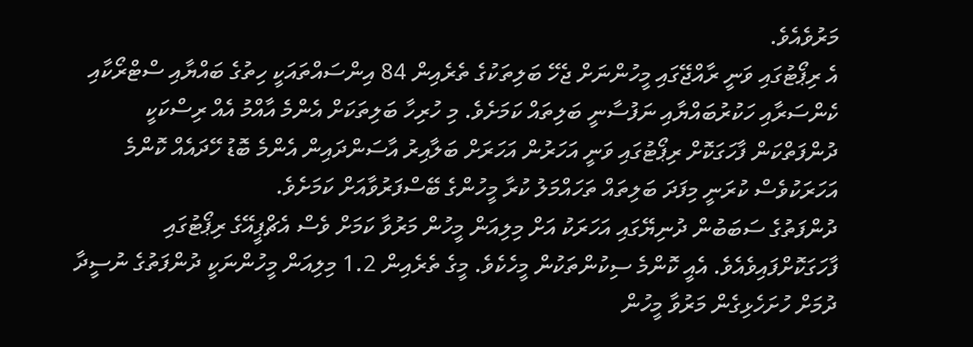މަރުވެއެވެ.
އެ ރިޕޯޓުގައި ވަނީ ރާއްޖޭގައި މީހުންނަށް ޖެހޭ ބަލިތަކުގެ ތެރެއިން 84 އިންސައްތައަކީ ހިތުގެ ބައްޔާއި ސްޓްރޯކާއި ކެންސަރާއި ހަކުރުބައްޔާއި ނަފުސާނީ ބަލިތައް ކަމަށެވެ. މި ހުރިހާ ބަލިތަކަށް އެންމެ އާއްމު އެއް ރިސްކަކީ ދުންފަތްކަން ފާހަގަކޮށް ރިޕޯޓުގައި ވަނީ އަހަރުން އަހަރަށް ބަލާއިރު އާސަންދައިން އެންމެ ބޮޑު ހޭދައެއް ކޮންމެ އަހަރަކުވެސް ކުރަނީ މިފަދަ ބަލިތައް ތަހައްމަލު ކުރާ މީހުންގެ ބޭސްފަރުވާއަށް ކަމަށެވެ.
ދުންފަތުގެ ސަބަބުން ދުނިޔޭގައި އަހަރަކު އަށް މިލިއަން މީހުން މަރުވާ ކަމަށް ވެސް އެޗްޕީއޭގެ ރިޕޯޓުގައި ފާހަގަކޮށްފައިވެއެވެ. އެއީ ކޮންމެ ސިކުންތަކުން މީހެކެވެ. މީގެ ތެރެއިން 1.2 މިލިއަން މީހުންނަކީ ދުންފަތުގެ ނުސީދާ ދުމަށް ހުށަހެޅިގެން މަރުވާ މީހުން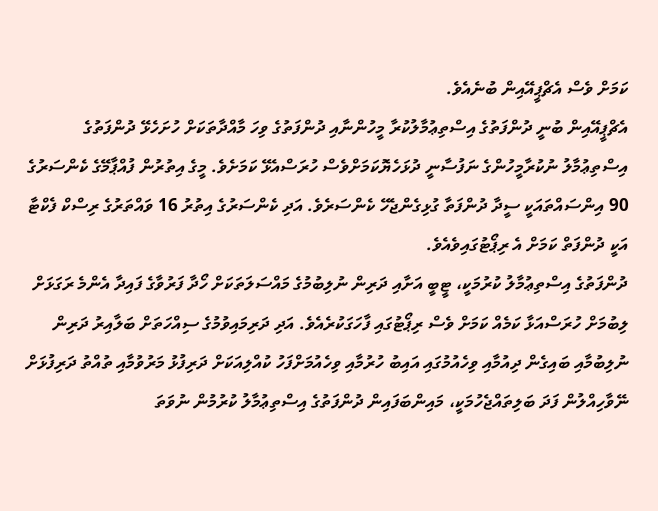ކަމަށް ވެސް އެޗްޕީއޭއިން ބުނެއެވެ.
އެޗްޕީއޭއިން ބުނީ ދުންފަތުގެ އިސްތިޢުމާލުކުރާ މީހުންނާއި ދުންފަތުގެ ވިހަ މާއްދާތަކަށް ހުށަހެޅޭ ދުންފަތުގެ އިސްތިޢުމާލު ނުކުރާމީހުންގެ ނަފުސާނީ ދުޅަހެޔޮކަމަށްވެސް ހުރަސްއެޅޭ ކަމަށެވެ. މީގެ އިތުރުން ފުއްޕާމޭގެ ކެންސަރުގެ 90 އިންސައްތައަކީ ސީދާ ދުންފަތާ ގުޅިގެންޖެހޭ ކެންސަރެވެ. އަދި ކެންސަރުގެ އިތުރު 16 ވައްތަރުގެ ރިސްކް ފެކްޓާ އަކީ ދުންފަތް ކަމަށް އެ ރިޕޯޓުގައިވެއެވެ.
ދުންފަތުގެ އިސްތިޢުމާލު ކުރުމަކީ، ޓީބީ އަށާއި ދަރިން ނުލިބުމުގެ މައްސަލަތަކަށް ހޯދާ ފަރުވާގެ ފައިދާ އެންމެ ރަގަޅަށް ލިބުމަށް ހުރަސްއަޅާ ކަމެއް ކަމަށް ވެސް ރިޕޯޓުގައި ފާހަގަކުރެއެވެ. އަދި ދަރިމައިވުމުގެ ސިއްހަތަށް ބަލާއިރު ދަރިން ނުލިބުމާއި ބައިގެން ދިއުމާއި ވިހެއުމުގައި އައިބު ހުރުމާއި ވިހެއުމަށްފަހު ކުއްލިއަކަށް ދަރިފުޅު މަރުވުމާއި ތުއްތު ދަރިފުޅަށް ނޭވާހިއްލުން ފަދަ ބަލިތައްޖެހުމަކީ، މައިންބަފައިން ދުންފަތުގެ އިސްތިޢުމާލު ކުރުމުން ނުވަތަ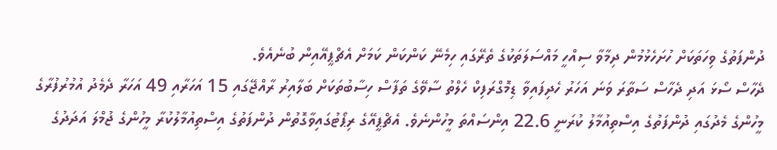ދުންފަތުގެ ވިހަތަކަށް ހުށަހެޅުމުން ދިމާވާ ސިއްހީ މައްސަލަތަކުގެ ތެރޭގައި ހިމެނޭ ކަންކަން ކަމަށް އެޗްޕީއޭއިން ބުނެއެވެ.
ދެހާސް ސޯޅަ އަދި ދެހާސް ސަތާރަ ވަނަ އަހަރު ހެދިފައިވާ ޑިމޮގްރަފިކް ހެލްތު ސާވޭގެ ތަފާސް ހިސާބުތަކަށް ބަލާއިރު ރާއްޖޭގައި 15 އަހަރާއި 49 އަހަރާ ދެމެދު އުމުރުފުރާގެ މީހުންގެ މެދުގައި ދުންފަތުގެ އިސްތިއުމާލު ކުރަނީ 22.6 އިންސައްތަ މީހުންނެވެ. އެޗްޕީއޭގެ ރިޕޯޓުގައިވާގޮތުން ދުންފަތުގެ އިސްތިއުމާލުކުރާ މީހުންގެ ޖުމްލަ އަދަދުގެ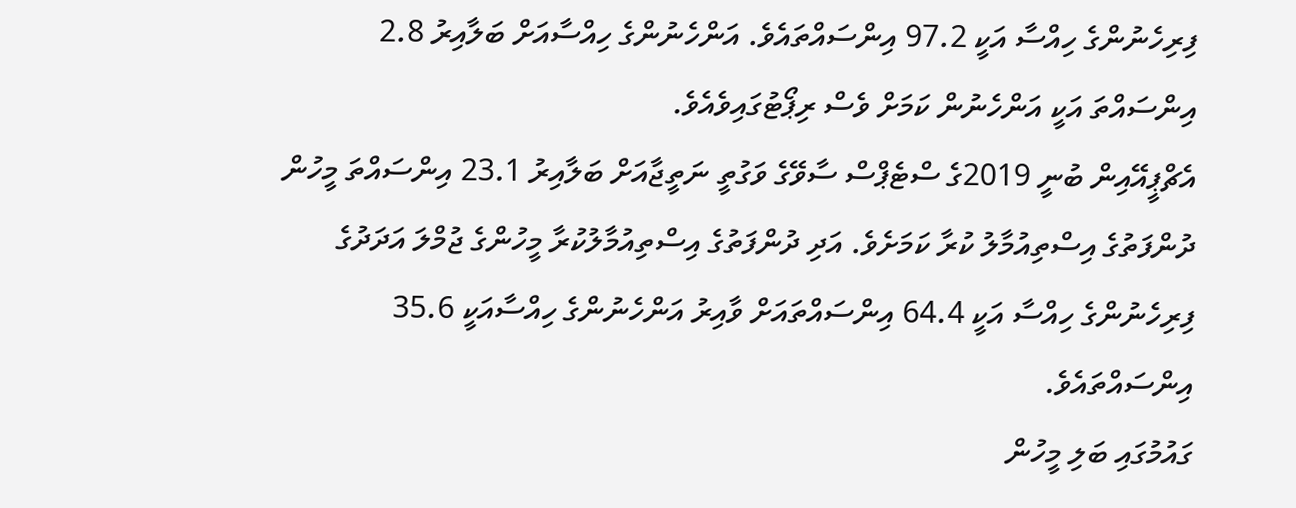ފިރިހެނުންގެ ހިއްސާ އަކީ 97.2 އިންސައްތައެވެ. އަންހެނުންގެ ހިއްސާއަށް ބަލާއިރު 2.8 އިންސައްތަ އަކީ އަންހެނުން ކަމަށް ވެސް ރިޕޯޓުގައިވެއެވެ.
އެޗްޕީއޭއިން ބުނީ 2019ގެ ސްޓެޕްސް ސާވޭގެ ވަގުތީ ނަތީޖާއަށް ބަލާއިރު 23.1 އިންސައްތަ މީހުން ދުންފަތުގެ އިސްތިއުމާލު ކުރާ ކަމަށެވެ. އަދި ދުންފަތުގެ އިސްތިއުމާލުކުރާ މީހުންގެ ޖުމްލަ އަދަދުގެ ފިރިހެނުންގެ ހިއްސާ އަކީ 64.4 އިންސައްތައަށް ވާއިރު އަންހެނުންގެ ހިއްސާއަކީ 35.6 އިންސައްތައެވެ.
ގައުމުގައި ބަލި މީހުން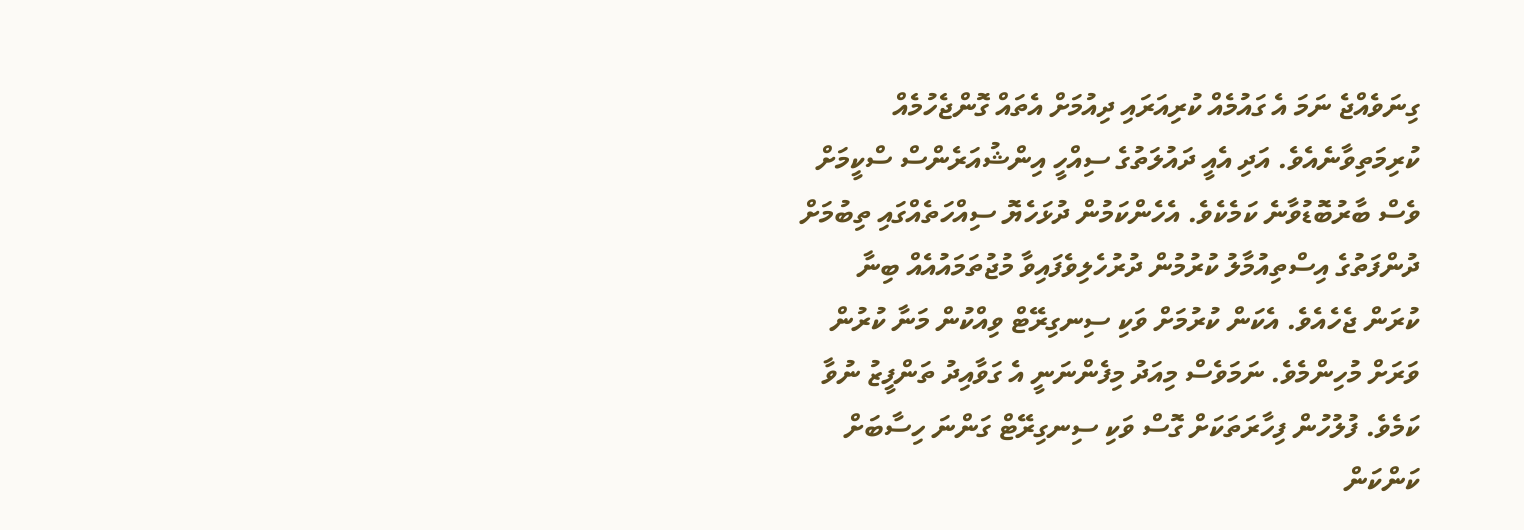ގިނަވެއްޖެ ނަމަ އެ ގައުމެއް ކުރިއަރައި ދިއުމަށް އެތައް ގޮންޖެހުމެއް ކުރިމަތިވާނެއެވެ. އަދި އެއީ ދައުލަތުގެ ސިއްހީ އިންޝުއަރެންސް ސްކީމަށް ވެސް ބާރުބޮޑުވާނެ ކަމެކެވެ. އެހެންކަމުން ދުޅަހެޔޮ ސިއްހަތެއްގައި ތިބުމަށް ދުންފަތުގެ އިސްތިއުމާލު ކުރުމުން ދުރުހެލިވެފައިވާ މުޖުތަމައުއެއް ބިނާ ކުރަން ޖެހެއެވެ. އެކަން ކުރުމަށް ވަކި ސިނގިރޭޓް ވިއްކުން މަނާ ކުރުން ވަރަށް މުހިންމެވެ. ނަމަވެސް މިއަދު މިފެންނަނީ އެ ގަވާއިދު ތަންފީޒު ނުވާ ކަމެވެ. ފުލުހުން ފިހާރަތަކަށް ގޮސް ވަކި ސިނގިރޭޓް ގަންނަ ހިސާބަށް ކަންކަން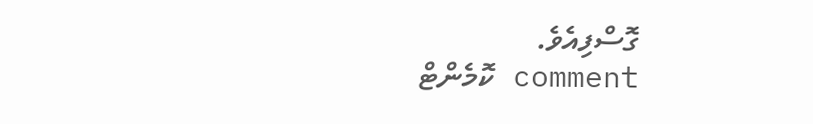ގޮސްފިއެވެ.
comment ކޮމެންޓް